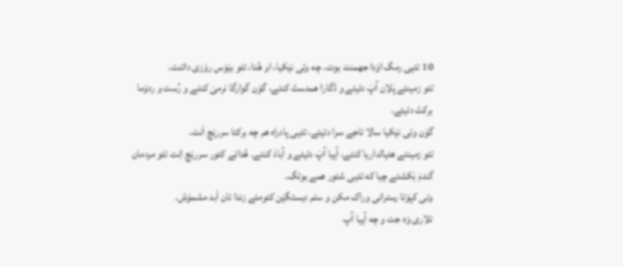10 تئیی رمگ اۆدا جهمنند بوت. چه وتی نێکیا، او هُدا، تئو بێوَس رۆزی داتنت.
تئو زمینئے پَلان آپَ دئیئے و ڈگارا همدستَ کنئے، گۆن گوارگا نرمیَ کنئے و رُست و ردۆما برکتَ دئیئے.
گۆن وتی نێکیا سالا تاجے سرا دئیئے، تئیی پادراه هم چه برکتا سررێچ اَنت.
تئو زمینئے هئیالداریا کنئے، آییا آپَ دئیئے و آبادَ کنئے. هُدائے کئور سررێچ اِنت تئو مردمان گندمَ بَکشئے چیا که تئیی شئور همے بوتگ.
وتی کپۆتا رسترانی وراک مکن و ستم دیستگێن کئومئے زندا تان اَبد مشمۆش.
تلاری وَه جت و چه آییا آپ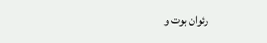رئوان بوت و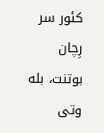کئور سر رِچان بوتنت، بله وتی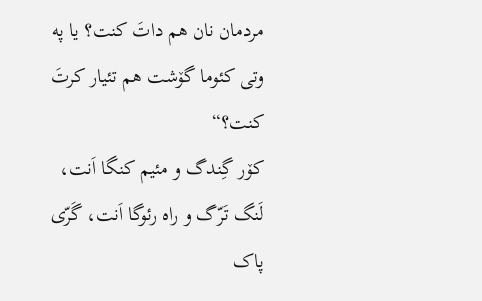مردمان نان هم داتَ کنت؟ یا په وتی کئوما گۆشت هم تئیار کرتَ کنت؟“
کۆر گِندگ و مئیم کنگا اَنت، لَنگ تَرّگ و راه رئوگا اَنت، گَرّی پاک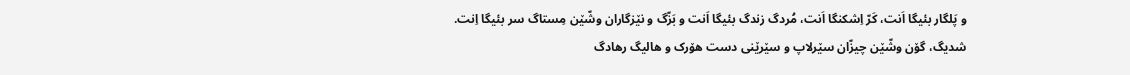و پَلگار بئیگا اَنت، کَرّ اِشکنگا اَنت، مُردگ زندگ بئیگا اَنت و بَزّگ و نێزگاران وشّێن مِستاگ سر بئیگا اِنت.
شدیگ، گۆن وشّێن چیزّان سێرلاپ و سێرێنی دست هۆرک و هالیگ رهادگ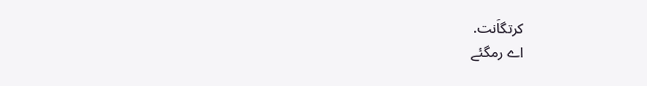کرتگاَنت.
اے رمگئے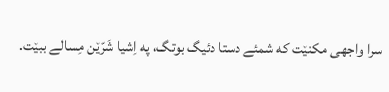سرا واجهی مکنێت که شمئے دستا دئیگ بوتگ، په اِشیا شَرّێن مِسالے ببێت.